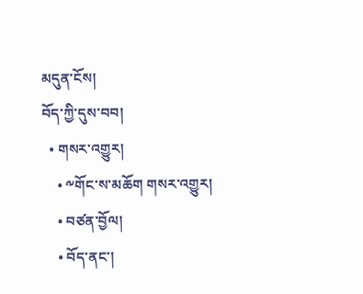མདུན་ངོས།
བོད་ཀྱི་དུས་བབ།
  • གསར་འགྱུར།
    • ༸གོང་ས་མཆོག གསར་འགྱུར།
    • བཙན་བྱོལ།
    • བོད་ནང་།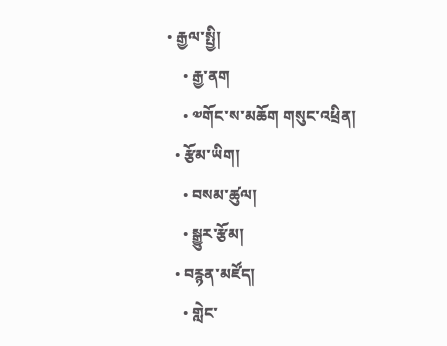• རྒྱལ་སྤྱི།
    • རྒྱ་ནག
    • ༧གོང་ས་མཆོག གསུང་འཕྲིན།
  • རྩོམ་ཡིག།
    • བསམ་ཚུལ།
    • སྒྱུར་རྩོམ།
  • བརྙན་མཛོད།
    • གླེང་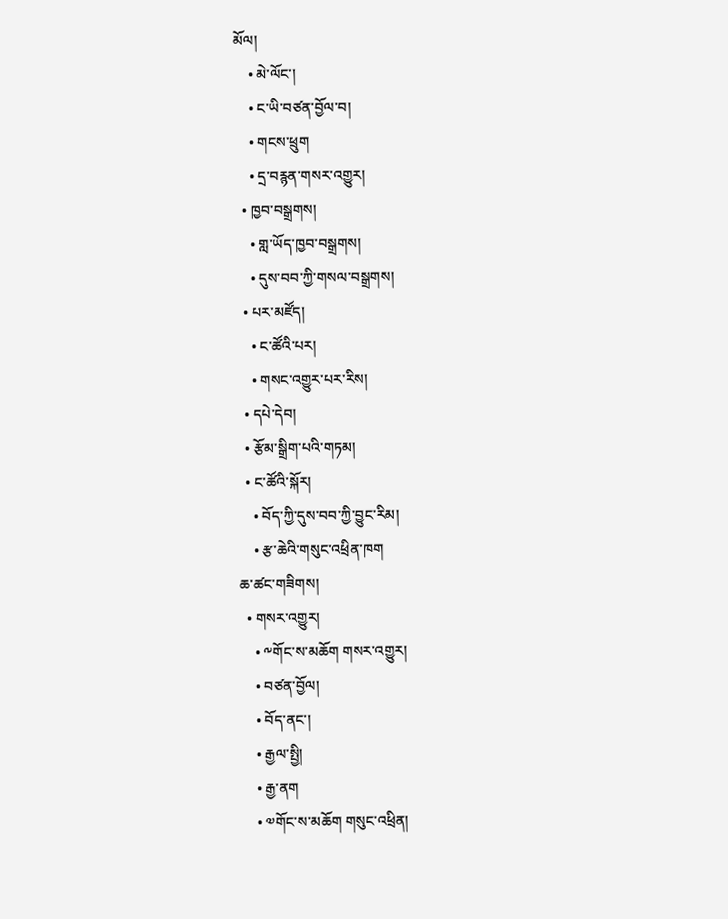མོལ།
    • མེ་ལོང་།
    • ང་ཡི་བཙན་བྱོལ་བ།
    • གངས་ཕྲུག
    • དྲ་བརྙན་གསར་འགྱུར།
  • ཁྱབ་བསྒྲགས།
    • གླ་ཡོད་ཁྱབ་བསྒྲགས།
    • དུས་བབ་ཀྱི་གསལ་བསྒྲགས།
  • པར་མཛོད།
    • ང་ཚོའི་པར།
    • གསང་འགྱུར་པར་རིས།
  • དཔེ་དེབ།
  • རྩོམ་སྒྲིག་པའི་གཏམ།
  • ང་ཚོའི་སྐོར།
    • བོད་ཀྱི་དུས་བབ་ཀྱི་བྱུང་རིམ།
    • རྩ་ཆེའི་གསུང་འཕྲིན་ཁག
ཆ་ཚང་གཟིགས།
  • གསར་འགྱུར།
    • ༸གོང་ས་མཆོག གསར་འགྱུར།
    • བཙན་བྱོལ།
    • བོད་ནང་།
    • རྒྱལ་སྤྱི།
    • རྒྱ་ནག
    • ༧གོང་ས་མཆོག གསུང་འཕྲིན།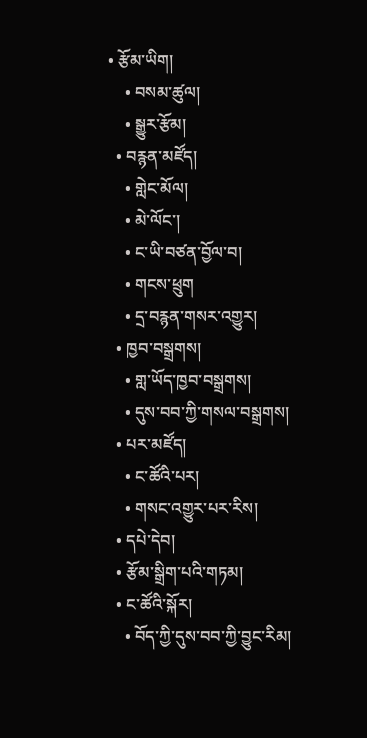• རྩོམ་ཡིག།
    • བསམ་ཚུལ།
    • སྒྱུར་རྩོམ།
  • བརྙན་མཛོད།
    • གླེང་མོལ།
    • མེ་ལོང་།
    • ང་ཡི་བཙན་བྱོལ་བ།
    • གངས་ཕྲུག
    • དྲ་བརྙན་གསར་འགྱུར།
  • ཁྱབ་བསྒྲགས།
    • གླ་ཡོད་ཁྱབ་བསྒྲགས།
    • དུས་བབ་ཀྱི་གསལ་བསྒྲགས།
  • པར་མཛོད།
    • ང་ཚོའི་པར།
    • གསང་འགྱུར་པར་རིས།
  • དཔེ་དེབ།
  • རྩོམ་སྒྲིག་པའི་གཏམ།
  • ང་ཚོའི་སྐོར།
    • བོད་ཀྱི་དུས་བབ་ཀྱི་བྱུང་རིམ།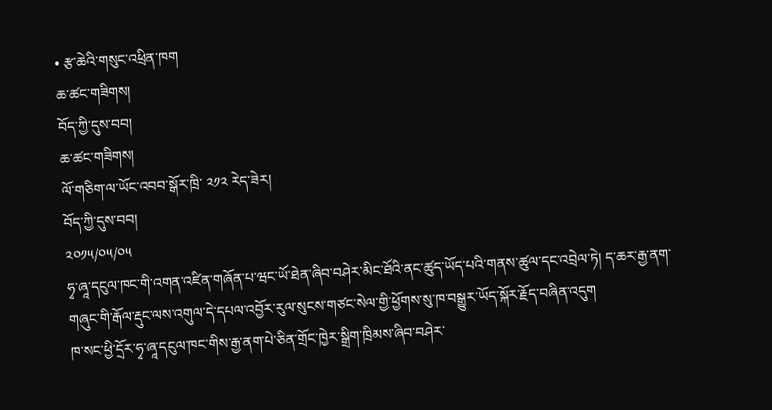• རྩ་ཆེའི་གསུང་འཕྲིན་ཁག
ཆ་ཚང་གཟིགས།
བོད་ཀྱི་དུས་བབ།
ཆ་ཚང་གཟིགས།
ལོ་གཅིག་ལ་ཡོང་འབབ་སྒོར་ཁྲི་ ༢༡༢ རེད་ཟེར།
བོད་ཀྱི་དུས་བབ།
༢༠༡༥/༠༥/༠༥
ཧྭ་ཞཱ་དངུལ་ཁང་གི་འགན་འཛིན་གཞོན་པ་ཝང་ཡོ་ཐེན་ཞིབ་བཤེར་མིང་ཐོའི་ནང་ཚུད་ཡོད་པའི་གནས་ཚུལ་དང་འབྲེལ་ཏེ། ད་ཆར་རྒྱ་ནག་གཞུང་གི་རྒོལ་རྡུང་ལས་འགུལ་དེ་དཔལ་འབྱོར་རུལ་སུངས་གཙང་སེལ་གྱི་ཕྱོགས་སུ་ཁ་བསྒྱུར་ཡོད་སྐོར་རྗོད་བཞིན་འདུག
ཁ་སང་ཕྱི་དྲོར་ཧྭ་ཞཱ་དངུལ་ཁང་གིས་རྒྱ་ནག་པེ་ཅིན་གྲོང་ཁྱེར་སྒྲིག་ཁྲིམས་ཞིབ་བཤེར་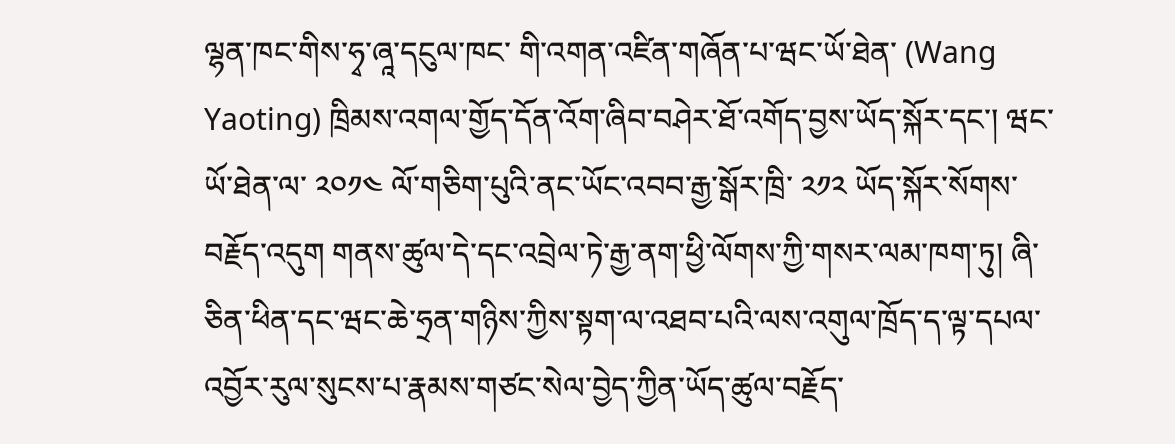ལྷན་ཁང་གིས་ཧྭ་ཞཱ་དངུལ་ཁང་ གི་འགན་འཛིན་གཞོན་པ་ཝང་ཡོ་ཐེན་ (Wang Yaoting) ཁྲིམས་འགལ་གྱོད་དོན་འོག་ཞིབ་བཤེར་ཐོ་འགོད་བྱས་ཡོད་སྐོར་དང་། ཝང་ཡོ་ཐེན་ལ་ ༢༠༡༤ ལོ་གཅིག་པུའི་ནང་ཡོང་འབབ་རྒྱ་སྒོར་ཁྲི་ ༢༡༢ ཡོད་སྐོར་སོགས་བརྗོད་འདུག གནས་ཚུལ་དེ་དང་འབྲེལ་ཏེ་རྒྱ་ནག་ཕྱི་ལོགས་ཀྱི་གསར་ལམ་ཁག་ཏུ། ཞི་ཅིན་ཕིན་དང་ཝང་ཆེ་ཧྲན་གཉིས་ཀྱིས་སྟག་ལ་འཐབ་པའི་ལས་འགུལ་ཁྲོད་ད་ལྟ་དཔལ་འབྱོར་རུལ་སུངས་པ་རྣམས་གཙང་སེལ་བྱེད་ཀྱིན་ཡོད་ཚུལ་བརྗོད་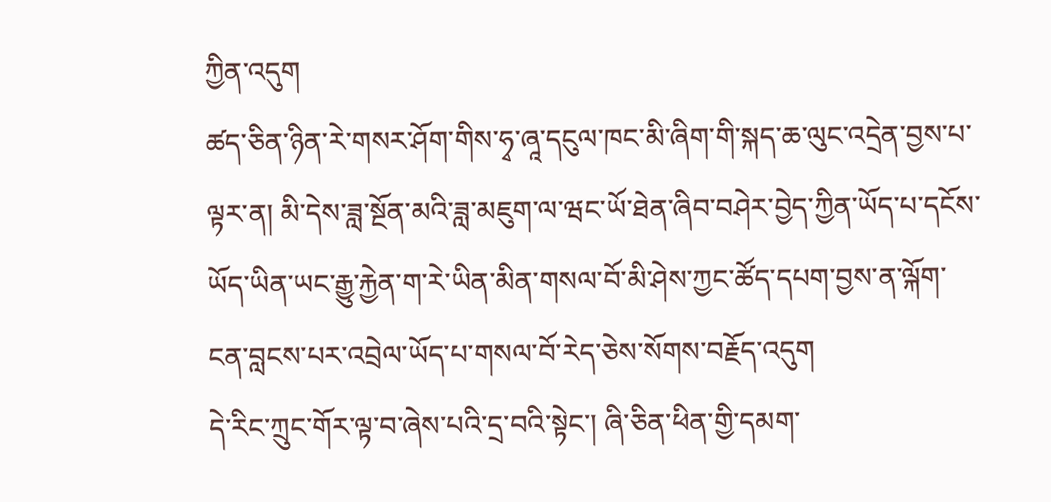ཀྱིན་འདུག
ཚད་ཅིན་ཉིན་རེ་གསར་ཤོག་གིས་ཧྭ་ཞཱ་དངུལ་ཁང་མི་ཞིག་གི་སྐད་ཆ་ལུང་འདྲེན་བྱས་པ་ལྟར་ན། མི་དེས་ཟླ་སྔོན་མའི་ཟླ་མཇུག་ལ་ཝང་ཡོ་ཐེན་ཞིབ་བཤེར་བྱེད་ཀྱིན་ཡོད་པ་དངོས་ཡོད་ཡིན་ཡང་རྒྱུ་རྐྱེན་ག་རེ་ཡིན་མིན་གསལ་བོ་མི་ཤེས་ཀྱང་ཚོད་དཔག་བྱས་ན་ལྐོག་ངན་བླངས་པར་འབྲེལ་ཡོད་པ་གསལ་བོ་རེད་ཅེས་སོགས་བརྗོད་འདུག
དེ་རིང་ཀྲུང་གོར་ལྟ་བ་ཞེས་པའི་དྲ་བའི་སྟེང་། ཞི་ཅིན་ཕིན་གྱི་དམག་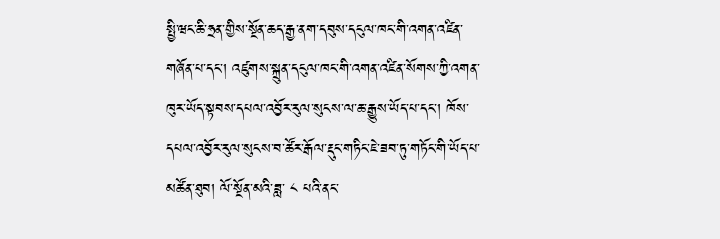སྤྱི་ཝང་ཆི་ཧྲན་གྱིས་སྔོན་ཆད་རྒྱ་ནག་དབུས་དངུལ་ཁང་གི་འགན་འཛིན་གཞོན་པ་དང་། འཛུགས་སྐྲུན་དངུལ་ཁང་གི་འགན་འཛིན་སོགས་ཀྱི་འགན་ཁུར་ཡོད་སྟབས་དཔལ་འབྱོར་རུལ་སུངས་ལ་ཆ་རྒྱུས་ཡོད་པ་དང་། ཁོས་དཔལ་འབྱོར་རུལ་སུངས་བ་ཚོར་རྒོལ་རྡུང་གཏིང་ཇེ་ཟབ་ཏུ་གཏོང་གི་ཡོད་པ་མཚོན་ཐུབ། ལོ་སྔོན་མའི་ཟླ་ ༨ པའི་ནང་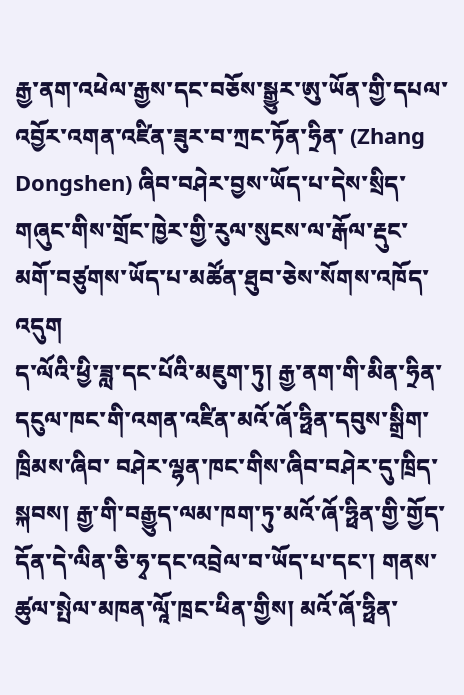རྒྱ་ནག་འཕེལ་རྒྱས་དང་བཅོས་སྒྱུར་ཨུ་ཡོན་གྱི་དཔལ་འབྱོར་འགན་འཛིན་ཟུར་བ་ཀྲང་ཏོན་ཧྲིན་ (Zhang Dongshen) ཞིབ་བཤེར་བྱས་ཡོད་པ་དེས་སྲིད་གཞུང་གིས་གྲོང་ཁྱེར་གྱི་རུལ་སུངས་ལ་རྒོལ་རྡུང་མགོ་བཙུགས་ཡོད་པ་མཚོན་ཐུབ་ཅེས་སོགས་འཁོད་འདུག
ད་ལོའི་ཕྱི་ཟླ་དང་པོའི་མཇུག་ཏུ། རྒྱ་ནག་གི་མིན་ཧྲིན་དངུལ་ཁང་གི་འགན་འཛིན་མའོ་ཞོ་ཧྥིན་དབུས་སྒྲིག་ཁྲིམས་ཞིབ་ བཤེར་ལྷན་ཁང་གིས་ཞིབ་བཤེར་དུ་ཁྲིད་སྐབས། རྒྱ་གི་བརྒྱུད་ལམ་ཁག་ཏུ་མའོ་ཞོ་ཧྥིན་གྱི་གྱོད་དོན་དེ་ལིན་ཅི་ཧྭ་དང་འབྲེལ་བ་ཡོད་པ་དང་། གནས་ཚུལ་སྤེལ་མཁན་ལཱོ་ཁྲང་ཕིན་གྱིས། མའོ་ཞོ་ཧྥིན་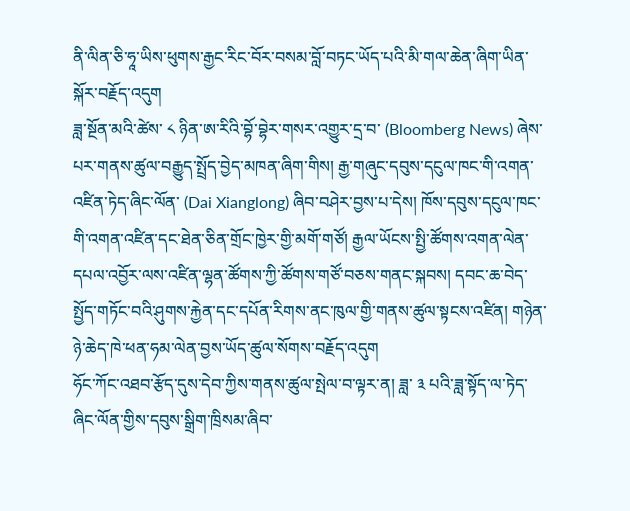ནི་ལིན་ཅི་ཧཱ་ཡིས་ཕུགས་རྒྱང་རིང་བོར་བསམ་བློ་བཏང་ཡོད་པའི་མི་གལ་ཆེན་ཞིག་ཡིན་སྐོར་བརྗོད་འདུག
ཟླ་སྔོན་མའི་ཚེས་ ༨ ཉིན་ཨ་རིའི་བྷོ་བྷེར་གསར་འགྱུར་དྲ་བ་ (Bloomberg News) ཞེས་པར་གནས་ཚུལ་བརྒྱུད་སྤྲོད་བྱེད་མཁན་ཞིག་གིས། རྒྱ་གཞུང་དབུས་དངུལ་ཁང་གི་འགན་འཛིན་ཏེད་ཞིང་ལོན་ (Dai Xianglong) ཞིབ་བཤེར་བྱས་པ་དེས། ཁོས་དབུས་དངུལ་ཁང་གི་འགན་འཛིན་དང་ཐེན་ཅིན་གྲོང་ཁྱེར་གྱི་མགོ་གཙོ། རྒྱལ་ཡོངས་སྤྱི་ཚོགས་འགན་ལེན་དཔལ་འབྱོར་ལས་འཛིན་ལྷན་ཚོགས་ཀྱི་ཚོགས་གཙོ་བཅས་གནང་སྐབས། དབང་ཆ་བེད་སྤྱོད་གཏོང་བའི་ཤུགས་རྐྱེན་དང་དཔོན་རིགས་ནང་ཁུལ་གྱི་གནས་ཚུལ་སྟངས་འཛིན། གཉེན་ཉེ་ཆེད་ཁེ་ཕན་ཧམ་ལེན་བྱས་ཡོད་ཚུལ་སོགས་བརྗོད་འདུག
ཧོང་ཀོང་འཐབ་རྩོད་དུས་དེབ་ཀྱིས་གནས་ཚུལ་སྤེལ་བ་ལྟར་ན། ཟླ་ ༣ པའི་ཟླ་སྟོད་ལ་ཏེད་ཞིང་ལོན་གྱིས་དབུས་སྒྲིག་ཁྲིསམ་ཞིབ་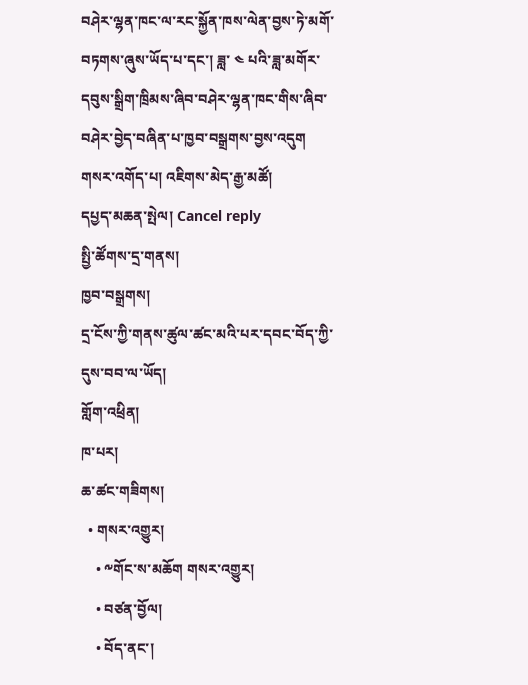བཤེར་ལྷན་ཁང་ལ་རང་སྐྱོན་ཁས་ལེན་བྱས་ཏེ་མགོ་བཏགས་ཞུས་ཡོད་པ་དང་། ཟླ་ ༤ པའི་ཟླ་མགོར་དབུས་སྒྲིག་ཁྲིམས་ཞིབ་བཤེར་ལྷན་ཁང་གིས་ཞིབ་བཤེར་བྱེད་བཞིན་པ་ཁྱབ་བསྒྲགས་བྱས་འདུག
གསར་འགོད་པ། འཇིགས་མེད་རྒྱ་མཚོ།
དཔྱད་མཆན་སྤེལ། Cancel reply
སྤྱི་ཚོགས་དྲ་གནས།
ཁྱབ་བསྒྲགས།
དྲ་ངོས་ཀྱི་གནས་ཚུལ་ཚང་མའི་པར་དབང་བོད་ཀྱི་དུས་བབ་ལ་ཡོད།
གློག་འཕྲིན།
ཁ་པར།
ཆ་ཚང་གཟིགས།
  • གསར་འགྱུར།
    • ༸གོང་ས་མཆོག གསར་འགྱུར།
    • བཙན་བྱོལ།
    • བོད་ནང་།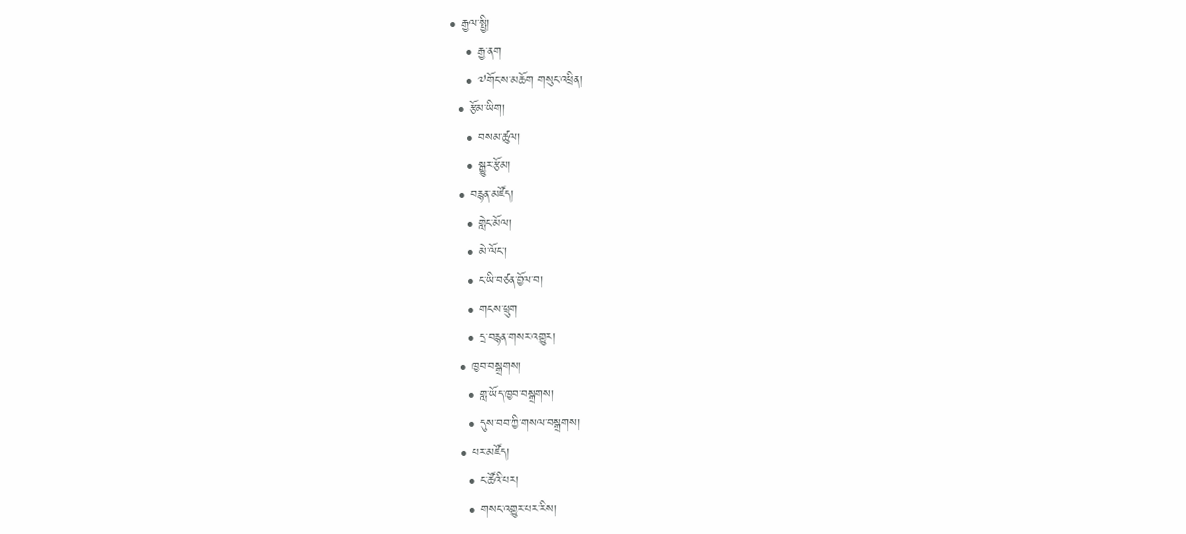• རྒྱལ་སྤྱི།
    • རྒྱ་ནག
    • ༧གོང་ས་མཆོག གསུང་འཕྲིན།
  • རྩོམ་ཡིག།
    • བསམ་ཚུལ།
    • སྒྱུར་རྩོམ།
  • བརྙན་མཛོད།
    • གླེང་མོལ།
    • མེ་ལོང་།
    • ང་ཡི་བཙན་བྱོལ་བ།
    • གངས་ཕྲུག
    • དྲ་བརྙན་གསར་འགྱུར།
  • ཁྱབ་བསྒྲགས།
    • གླ་ཡོད་ཁྱབ་བསྒྲགས།
    • དུས་བབ་ཀྱི་གསལ་བསྒྲགས།
  • པར་མཛོད།
    • ང་ཚོའི་པར།
    • གསང་འགྱུར་པར་རིས།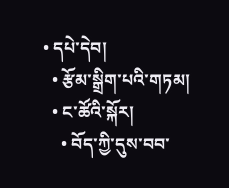• དཔེ་དེབ།
  • རྩོམ་སྒྲིག་པའི་གཏམ།
  • ང་ཚོའི་སྐོར།
    • བོད་ཀྱི་དུས་བབ་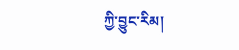ཀྱི་བྱུང་རིམ།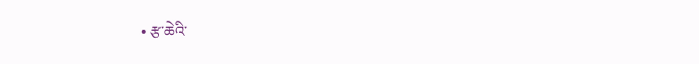• རྩ་ཆེའི་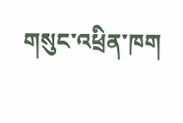གསུང་འཕྲིན་ཁག